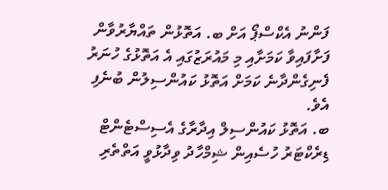ފަންނު އެކްސްޕޯ އަށް ބ. އަތޮޅުން ތައްޔާރުވާން ފަށާފައިވާ ކަމަށާއި މި މައުރަޒުގައި އެ އަތޮޅުގެ ހުނަރު ފެނިގެންދާނެ ކަމަށް އަތޮޅު ކައުންސިލުން ބުނެފި އެވެ.
ބ. އަތޮޅު ކައުންސިލް އިދާރާގެ އެސިސްޓެންޓް ޑިރެކްޓަރު ހުސެއިން ޝިމްހާދު ވިދާޅުވީ އަތްތެރި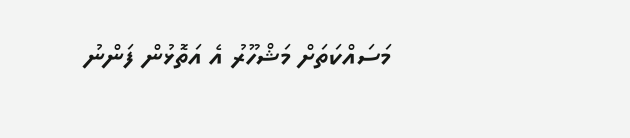މަސައްކަތަށް މަޝްހޫރު އެ އަތޮޅުން ފަންނު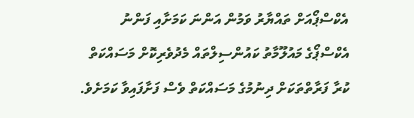އެކްސްޕޯއަށް ތައްޔާރު ވަމުން އަންނަ ކަމަށާއި ފަންނު އެކްސްޕޯގެ މައުލޫމާތު ކައުންސިލްތައް މެދުވެރިކޮށް މަސައްކަތް ކުރާ ފަރާތްތަކަށް ދިނުމުގެ މަސައްކަތް ވެސް ފަށާފައިވާ ކަމަށެވެ.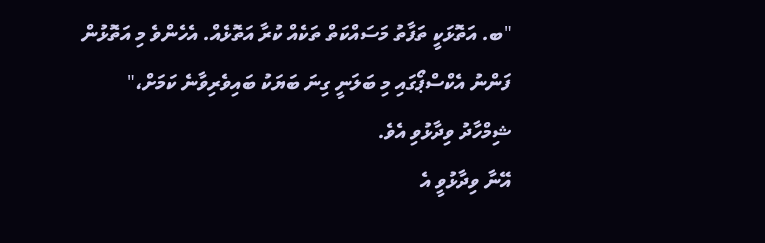"ބ. އަތޮޅަކީ ތަފާތު މަސައްކަތް ތަކެއް ކުރާ އަތޮޅެއް. އެހެންވެ މި އަތޮޅުން ފަންނު އެކްސްޕޯގައި މި ބަލަނީ ގިނަ ބަޔަކު ބައިވެރިވާނެ ކަމަށް،" ޝިމްހާދު ވިދާޅުވި އެވެ.
އޭނާ ވިދާޅުވީ އެ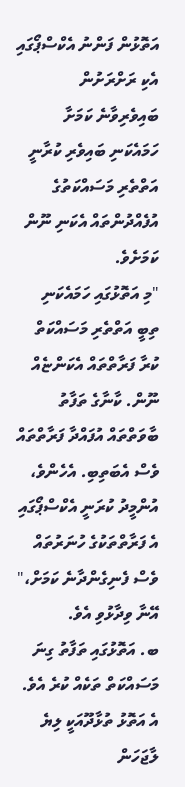އަތޮޅުން ފަންނު އެކްސްޕޯގައި އެކި ރަށްރަށުން ބައިވެރިވާނެ ކަމަށާ ހަމައެކަނި ބައިވެރި ކުރާނީ އަތްތެރި މަސައްކަތުގެ އުފެއްދުންތައް އެކަނި ނޫން ކަމަށެވެ.
"މި އަތޮޅުގައި ހަމައެކަނި ތިބީ އަތްތެރި މަސައްކަތް ކުރާ ފަރާތްތައް އެކަންޏެއް ނޫން. ކާނާގެ ތަފާތު ބާވަތްތައް އުފައްދާ ފަރާތްތައް ވެސް އެބަތިބި. އެހެންވެ، އުންމީދު ކުރަނީ އެކްސްޕޯގައި އެ ފަރާތްތަކުގެ ހުނަރުތައް ވެސް ފެނިގެންދާނެ ކަމަށް،" އޭނާ ވިދާޅުވި އެވެ.
ބ. އަތޮޅުގައި ތަފާތު ގިނަ މަސައްކަތް ތަކެއް ކުރެ އެވެ. އެ އަތޮޅު ތުޅާދޫއަކީ ލިޔެ ލާޖަހަން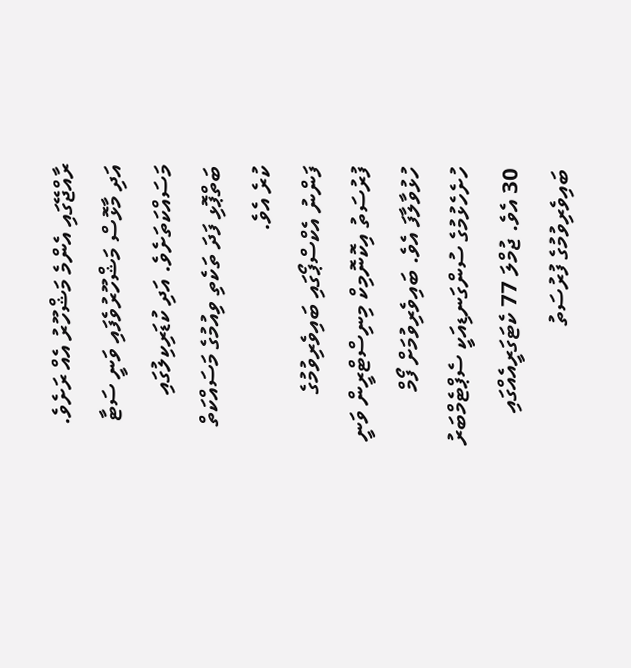ރާއްޖޭގައި އެންމެ މަޝްހޫރު އެއް ރަށެވެ. އަދި މާޅޮސް މަޝްހޫރުވެފައި ވަނީ ސަޓާ މަސައްކަތަށެވެ. އަދި ކުޑަރިކިލުގައި ބަތްޕޮޅި ފަދަ ތަކެތި ވިއުމުގެ މަސައްކަތް ކުރެ އެވެ.
ފަންނު އެކްސްޕޯގައި ބައިވެރިވުމުގެ ފުރުސަތު އިކޮނޮމިކް މިނިސްޓްރީން ވަނީ ހުޅުވާލާފަ އެވެ. ބައިވެރިވުމަށް ފޯމް ހުށެހެޅުމުގެ ސުންގަނޑިއަކީ ސެޕްޓެމްބަރު 30 އެވެ. ޖުމްލަ 77 ކެޓަގަރީއެއްގައި ބައިވެރިވުމުގެ ފުރުސަތު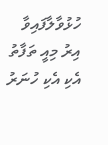ހުޅުވާލާފައިވާ އިރު މިއީ ތަފާތު އެކި އެކި ހުނަރު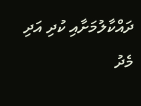ދައްކާލުމަށާއި ކުދި އަދި މެދު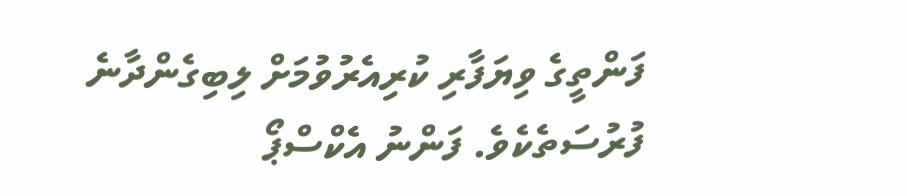ފަންތީގެ ވިޔަފާރި ކުރިއެރުވުމަށް ލިބިގެންދާނެ ފުރުސަތެކެވެ. ފަންނު އެކްސްޕޯ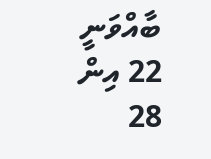ބާއްވަނީ 22 އިން 28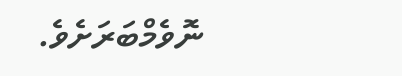ނޮވެމްބަރަށެވެ.